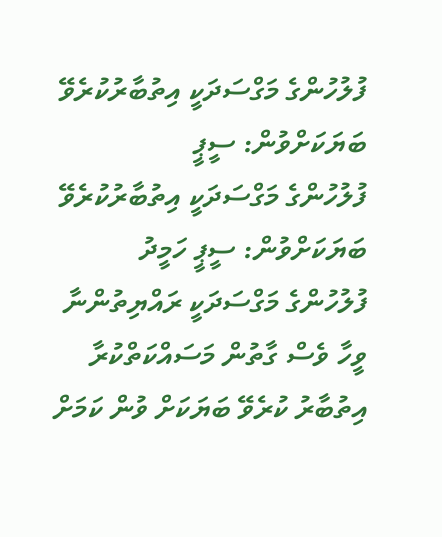ފުލުހުންގެ މަގްސަދަކީ އިތުބާރުކުރެވޭ ބަޔަކަށްވުން: ސީޕީ
ފުލުހުންގެ މަގްސަދަކީ އިތުބާރުކުރެވޭ ބަޔަކަށްވުން: ސީޕީ ހަމީދު
ފުލުހުންގެ މަގްސަދަކީ ރައްޔިތުންނާ ވީހާ ވެސް ގާތުން މަސައްކަތްކުރާ އިތުބާރު ކުރެވޭ ބަޔަކަށް ވުން ކަމަށް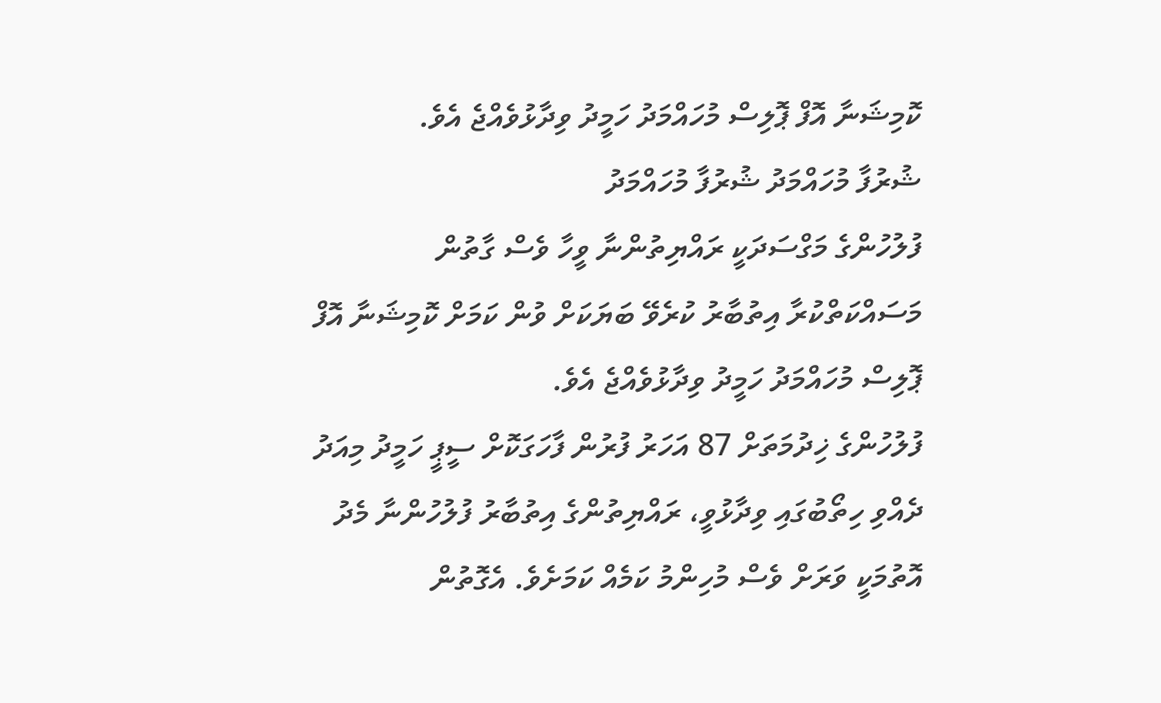ކޮމިޝަނާ އޮފް ޕޮލިސް މުހައްމަދު ހަމީދު ވިދާޅުވެއްޖެ އެވެ.
ޝުރުފާ މުހައްމަދު ޝުރުފާ މުހައްމަދު
ފުލުހުންގެ މަގްސަދަކީ ރައްޔިތުންނާ ވީހާ ވެސް ގާތުން މަސައްކަތްކުރާ އިތުބާރު ކުރެވޭ ބަޔަކަށް ވުން ކަމަށް ކޮމިޝަނާ އޮފް ޕޮލިސް މުހައްމަދު ހަމީދު ވިދާޅުވެއްޖެ އެވެ.
ފުލުހުންގެ ޚިދުމަތަށް 87 އަހަރު ފުރުން ފާހަގަކޮށް ސީޕީ ހަމީދު މިއަދު ދެއްވި ހިތޯބުގައި ވިދާޅުވީ، ރައްޔިތުންގެ އިތުބާރު ފުލުހުންނާ މެދު އޮތުމަކީ ވަރަށް ވެސް މުހިންމު ކަމެއް ކަމަށެވެ. އެގޮތުން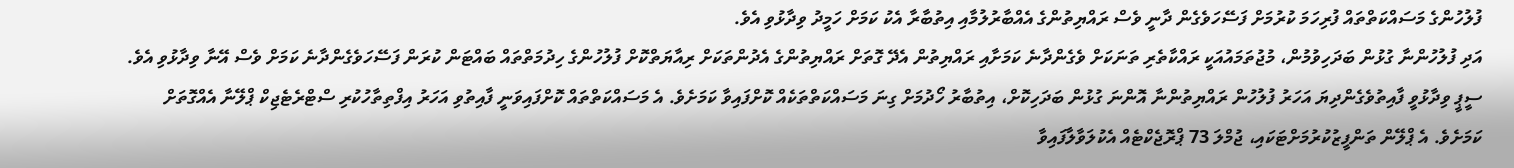ފުލުހުންގެ މަސައްކަތްތައް ފުރިހަމަ ކުރުމަށް ފަސޭހަވެގެން ދާނީ ވެސް ރައްޔިތުންގެ އެއްބާރުލުމާއި އިތުބާރާ އެކު ކަމަށް ހަމީދު ވިދާޅުވި އެވެ.
އަދި ފުލުހުންނާ ގުޅުން ބަދަހިވުމުން، މުޖުތަމައުއަކީ ރައްކާތެރި ތަނަކަށް ވެގެންދާނެ ކަމަށާއި ރައްޔިތުން އެދޭ ގޮތަށް ރައްޔިތުންގެ އެދުންތަކަށް ރިއާޔަތްކޮށް ފުލުހުންގެ ހިދުމަތްތައް ބައްޓަން ކުރަން ފަސޭހަވެގެންދާނެ ކަމަށް ވެސް އޭނާ ވިދާޅުވި އެވެ.
ސީޕީ ވިދާޅުވީ ފާއިތުވެގެންދިޔަ އަހަރު ފުލުހުން ރައްޔިތުންނާ އޮންނަ ގުޅުން ބަދަހިކޮށް، އިތުބާރު ހޯދުމަށް ގިނަ މަސައްކަތްތަކެއް ކޮށްފައިވާ ކަމަށެވެ. އެ މަސައްކަތްތައް ކޮށްފައިވަނީ ފާއިތުވި އަހަރު އިފްތިތާހުކުރި ސްޓްރެޓެޖިކް ޕްލޭނާ އެއްގޮތަށް ކަމަށެވެ. އެ ޕްލޭން ތަންފީޒުކުރުމަށްޓަކައި، ޖުމްލަ 73 ޕްރޮޖެކްޓެއް އެކުލަވާލާފައިވާ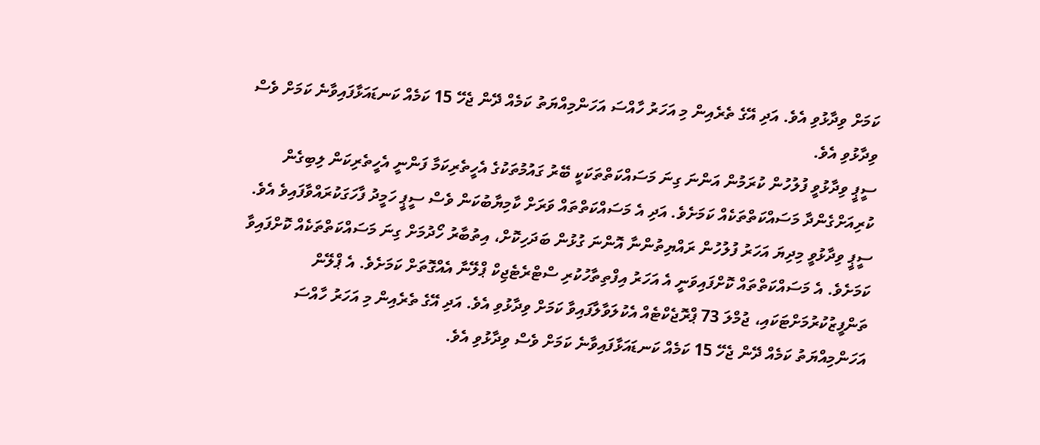ކަމަށް ވިދާޅުވި އެވެ. އަދި އޭގެ ތެރެއިން މި އަހަރު ހާއްސަ އަހަންމިއްޔަތު ކަމެއް ދޭން ޖެހޭ 15 ކަމެއް ކަނޑައަޅާފައިވާނެ ކަމަށް ވެސް ވިދާޅުވި އެވެ.
ސީޕީ ވިދާޅުވީ ފުލުހުން ކުރަމުން އަންނަ ގިނަ މަސައްކަތްތަކަކީ ބޭރު ގައުމުތަކުގެ އެހީތެރިކަމާ ފަންނީ އެހީތެރިކަން ލިބިގެން ކުރިއަށްގެންދާ މަސައްކަތްތަކެއް ކަމަށެވެ. އަދި އެ މަސައްކަތްތައް ވަރަށް ކާމިޔާބުކަން ވެސް ސީޕީ ހަމީދު ފާހަގަކުރައްވާފައިވެ އެވެ.
ސީޕީ ވިދާޅުވީ މިދިޔަ އަހަރު ފުލުހުން ރައްޔިތުންނާ އޮންނަ ގުޅުން ބަދަހިކޮށް، އިތުބާރު ހޯދުމަށް ގިނަ މަސައްކަތްތަކެއް ކޮށްފައިވާ ކަމަށެވެ. އެ މަސައްކަތްތައް ކޮށްފައިވަނީ އެ އަހަރު އިފްތިތާހުކުރި ސްޓްރެޓެޖިކް ޕްލޭނާ އެއްގޮތަށް ކަމަށެވެ. އެ ޕްލޭން ތަންފީޒުކުރުމަށްޓަކައި، ޖުމްލަ 73 ޕްރޮޖެކްޓެއް އެކުލަވާލާފައިވާ ކަމަށް ވިދާޅުވި އެވެ. އަދި އޭގެ ތެރެއިން މި އަހަރު ހާއްސަ އަހަންމިއްޔަތު ކަމެއް ދޭން ޖެހޭ 15 ކަމެއް ކަނޑައަޅާފައިވާނެ ކަމަށް ވެސް ވިދާޅުވި އެވެ.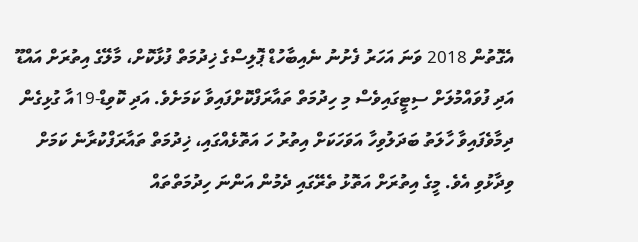އެގޮތުން 2018 ވަނަ އަހަރު ފެށުނު ނެއިބާހުޑް ޕޮލިސްގެ ޚިދުމަތް ފުޅާކޮށް، މާލޭގެ އިތުރަށް އައްޑޫ އަދި ފުވައްމުލަށް ސިޓީގައިވެސް މި ހިދުމަތް ތައާރަފްކޮށްފައިވާ ކަމަށެވެ. އަދި ކޮވިޑް-19އާ ގުޅިގެން ދިމާވެފައިވާ ހާލަތު ބަދަލުވިހާ އަވަހަކަށް އިތުރު ހަ އަތޮޅެއްގައި، ޚިދުމަތް ތައާރަފްކުރާނެ ކަމަށް ވިދާޅުވި އެވެ. މީގެ އިތުރަށް އަތޮޅު ތެރޭގައި ދެމުން އަންނަ ހިދުމަތްތައް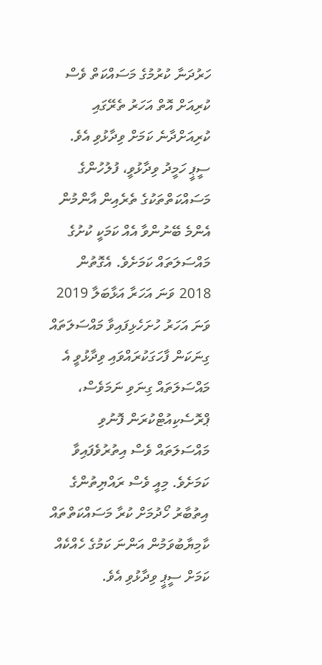ހަރުދަނާ ކުރުމުގެ މަސައްކަތް ވެސް ކުރިއަށް އޮތް އަހަރު ތެރޭގައި ކުރިއަށްދާނެ ކަމަށް ވިދާޅުވި އެވެ.
ސީޕީ ހަމީދު ވިދާޅުވީ، ފުލުހުންގެ މަސައްކަތްތަކުގެ ތެރެއިން އާންމުން އެންމެ ބޭނުންވާ އެއް ކަމަކީ ކުށުގެ މައްސަލަތައް ކަމަށެވެ. އެގޮތުން 2018 ވަނަ އަހަރާ އަޅާބަލާ 2019 ވަނަ އަހަރު ހުށަހެޅިފައިވާ މައްސަލަތައް ގިނަކަން ފާހަގަކުރައްވައި ވިދާޅުވީ އެ މައްސަލަތައް ގިނަވި ނަމަވެސް، ޕްރޮސެކިއުޓްކުރަން ފޮނުވި މައްސަލަތައް ވެސް އިތުރުވެފައިވާ ކަމަށެވެ. މިއީ ވެސް ރައްޔިތުންގެ އިތުބާރު ހޯދުމަށް ކުރާ މަސައްކަތްތައް ކާމިޔާބުވަމުން އަންނަ ކަމުގެ ހެއްކެއް ކަމަށް ސީޕީ ވިދާޅުވި އެވެ.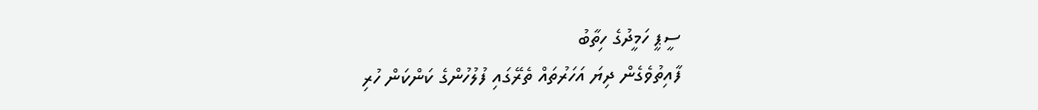ސީޕީ ހަމީދުގެ ހިތާބު
ފާއިތުވެގެން ދިޔަ އަހަރުތައް ތެރޭގައި ފުލުހުންގެ ކަންކަން ހުރި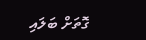ގޮތަށް ބަލައި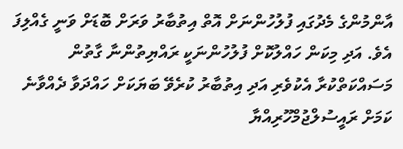އާންމުންގެ މެދުގައި ފުލުހުންނަށް އޮތް އިތުބާރު ވަރަށް ބޮޑަށް ވަނީ ގެއްލިފަ އެވެ. އަދި މިކަން ހައްލުކޮށް ފުލުހުންނަކީ ރައްޔިތުންނާ ގާތުން މަސައްކަތްކުރާ އެކުވެރި އަދި އިތުބާރު ކުރެވޭ ބަޔަކަށް ހައްދަވާ ދެއްވާނެ ކަމަށް ރައީސުލްޖުމްހޫރިއްޔާ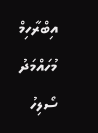އިބްރާހިމް މުހައްމަދު ސޯލިހު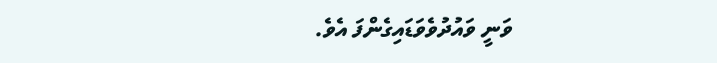ވަނީ ވައުދުވެވަޑައިގެންފަ އެވެ.